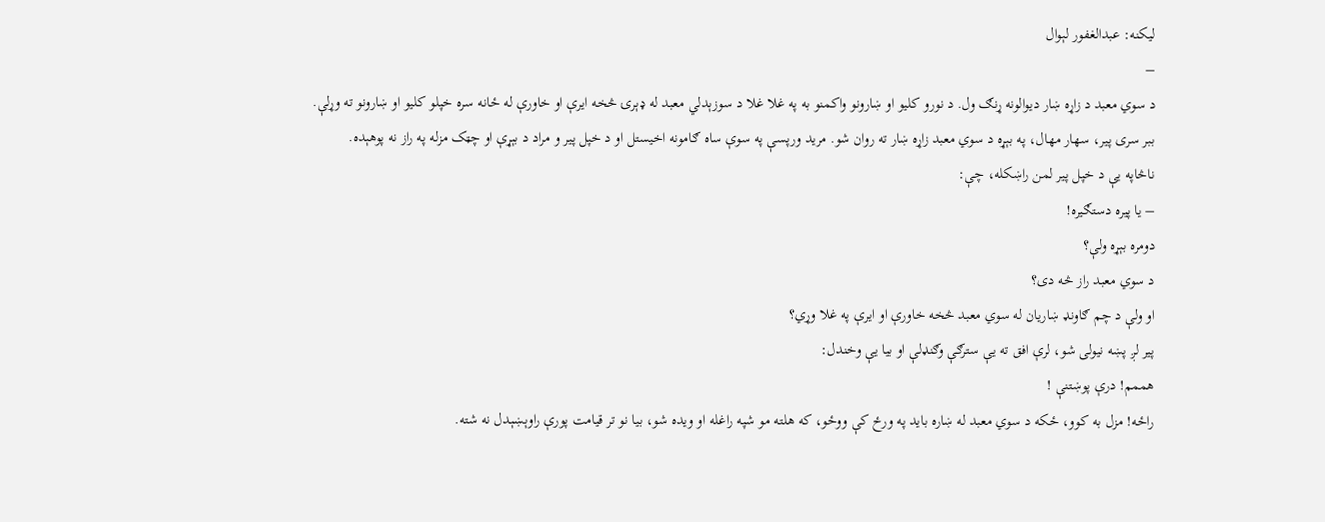لیکنه: عبدالغفور لېوال
–
د سوي معبد د زاړه ښار دیوالونه ړنګ ول. د نورو کلیو او ښارونو واکمنو به په غلا غلا د سوزېدلي معبد له ډېرۍ څخه ایرې او خاورې له ځانه سره خپلو کلیو او ښارونو ته وړلې.
ببر سری پیر، سهار مهال، په بېړه د سوي معبد زاړه ښار ته روان شو. مرید ورپسې په سوې ساه ګامونه اخیستل او د خپل پیر و مراد د بېړې او چټک مزله په راز نه پوهېده.
ناڅاپه یې د خپل پیر لمن راښکله، چې:
– یا پیره دستګیره!
دومره بېړه ولې؟
د سوي معبد راز څه دی؟
او ولې د چم ګاونډ ښاریان له سوي معبد څخه خاورې او ایرې په غلا وړي؟
پیر لږ پښه نیولی شو، لرې افق ته یې سترګې وګنډلې او بیا یې وخندل:
هممم! درې پوښتنې !
راځه! مزل به کوو، ځکه د سوي معبد له ښاره باید په ورځ کې ووځو، که هلته مو شپه راغله او ویده شو، بیا نو تر قیامت پورې راوېښېدل نه شته.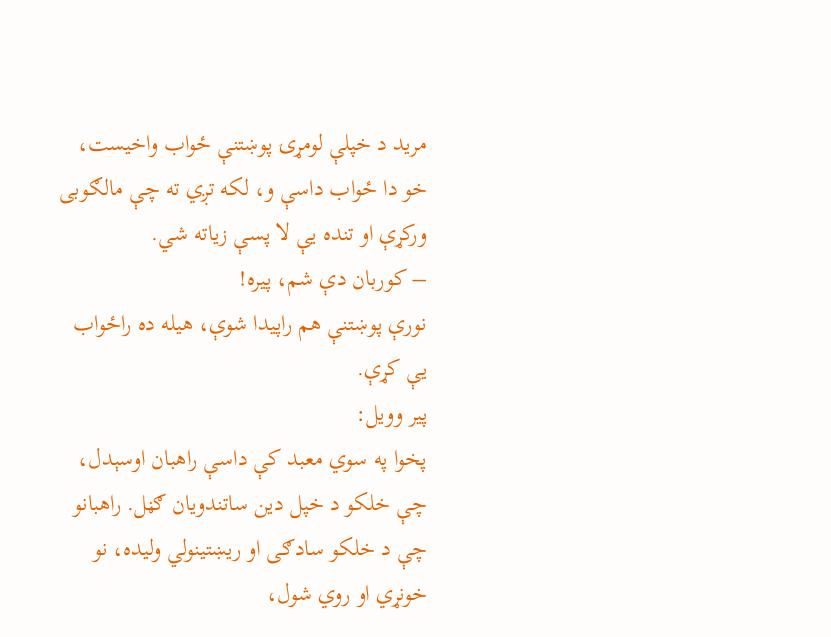مرید د خپلې لومړۍ پوښتنې ځواب واخیست، خو دا ځواب داسې و، لکه تږي ته چې مالګوبی ورکړې او تنده یې لا پسې زیاته شي.
– کوربان دې شم، پیره!
نورې پوښتنې هم راپيدا شوې، هیله ده راځواب یې کړې.
پیر وویل:
پخوا په سوي معبد کې داسې راهبان اوسېدل، چې خلکو د خپل دین ساتندویان ګڼل. راهبانو چې د خلکو سادګی او ریښتینولي ولیده، نو خونړي او روي شول،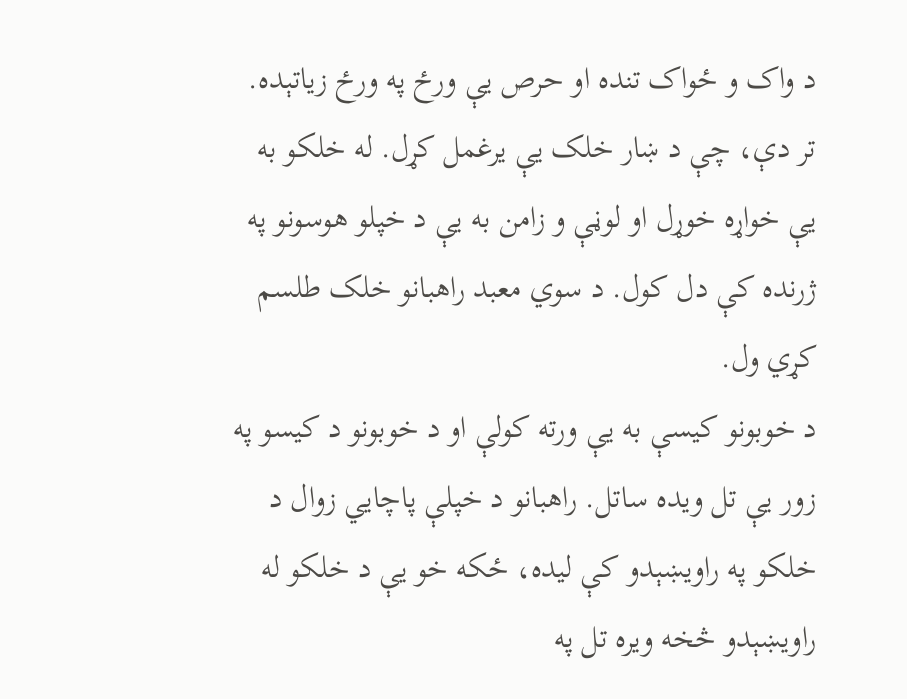د واک و ځواک تنده او حرص یې ورځ په ورځ زیاتېده. تر دې، چې د ښار خلک یې یرغمل کړل. له خلکو به یې خواړه خوړل او لوڼې و زامن به یې د خپلو هوسونو په ژرنده کې دل کول. د سوي معبد راهبانو خلک طلسم کړي ول.
د خوبونو کیسې به یې ورته کولې او د خوبونو د کیسو په زور یې تل ویده ساتل. راهبانو د خپلې پاچایي زوال د خلکو په راویښېدو کې لیده، ځکه خو یې د خلکو له راویښېدو څخه ویره تل په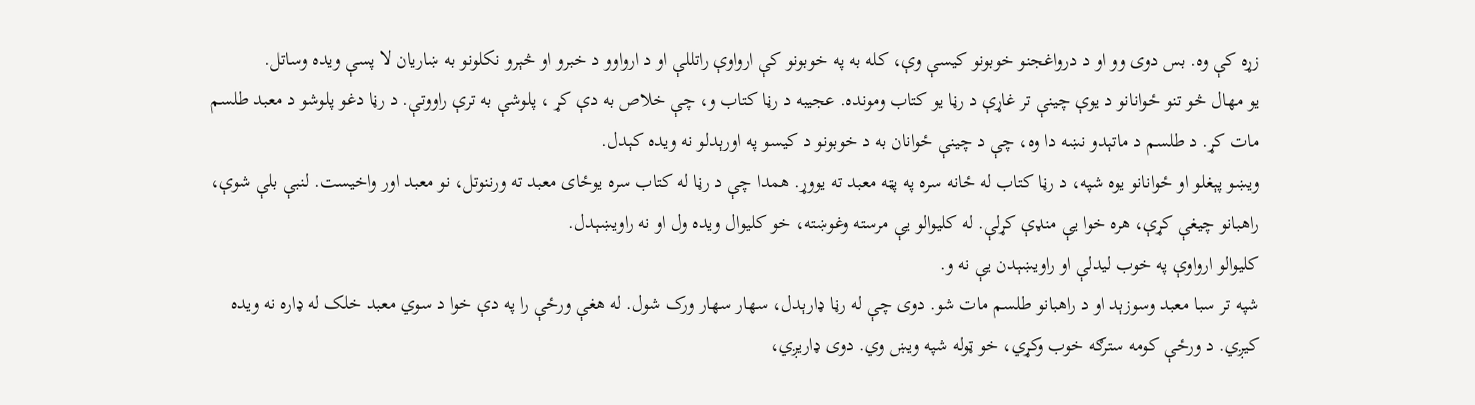زړه کې وه. بس دوی وو او د درواغجنو خوبونو کیسې وې، کله به په خوبونو کې ارواوې راتللې او د ارواوو د خبرو او څېرو نکلونو به ښاریان لا پسې ویده وساتل.
یو مهال څو تنو ځوانانو د یوې چینې تر غاړې د رڼا یو کتاب ومونده. عجیبه د رڼا کتاب و، چې خلاص به دې کړ ، پلوشې به ترې راووتې. د رڼا دغو پلوشو د معبد طلسم مات کړ. د طلسم د ماتېدو نښه دا وه، چې د چینې ځوانان به د خوبونو د کیسو په اورېدلو نه ویده کېدل.
ویښو پېغلو او ځوانانو یوه شپه، د رڼا کتاب له ځانه سره په پټه معبد ته یووړ. همدا چې د رڼا له کتاب سره یوځای معبد ته ورننوتل، نو معبد اور واخیست. لنبې بلې شوې، راهبانو چیغې کړې، هره خوا یې منډې کړلې. له کلیوالو یې مرسته وغوښته، خو کلیوال ویده ول او نه راویښېدل.
کلیوالو ارواوې په خوب لیدلې او راویښېدن یې نه و.
شپه تر سبا معبد وسوزېد او د راهبانو طلسم مات شو. دوی چې له رڼا ډارېدل، سهار سهار ورک شول. له هغې ورځې را په دې خوا د سوي معبد خلک له ډاره نه ویده کیږي. د ورځې کومه سترګه خوب وکړي، خو ټوله شپه ویښ وي. دوی ډاریږي،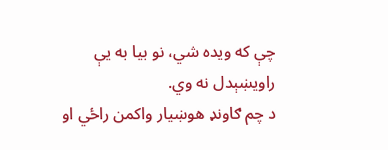چې که ویده شي، نو بیا به یې راويښېدل نه وي.
د چم ګاونډ هوښیار واکمن راځي او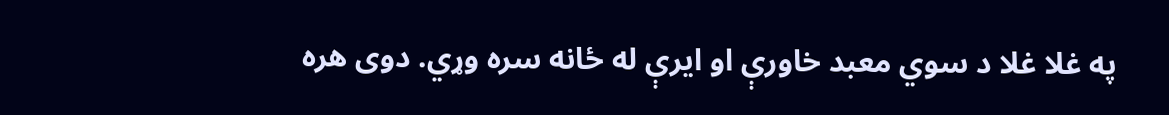په غلا غلا د سوي معبد خاورې او ایرې له ځانه سره وړي. دوی هره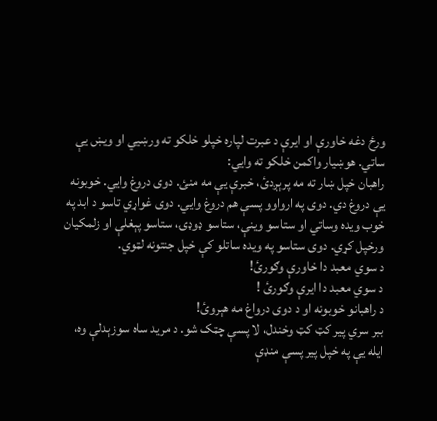ورځ دغه خاورې او ایرې د عبرت لپاره خپلو خلکو ته ورښيي او ویښ یې ساتي. هوښیار واکمن خلکو ته وايي:
راهبان خپل ښار ته مه پرېږدئ، خبرې یې مه منئ. دوی دروغ وايي. خوبونه یې دروغ دي. دوی په ارواوو پسې هم دروغ وايي. دوی غواړي تاسو د ابد په خوب ویده وساتي او ستاسو وینې، ستاسو ډوډۍ، ستاسو پېغلې او زلمکیان ورخپل کړي. دوی ستاسو په ویده ساتلو کې خپل جنتونه لټوي.
د سوي معبد دا خاورې وګورئ!
د سوي معبد دا ایرې وګورئ !
د راهبانو خوبونه او د دوی درواغ مه هېروئ!
ببر سري پیر کټ کټ وخندل، لا پسې چټک شو. د مرید ساه سوزېدلې وه، ایله یې په خپل پیر پسې منډې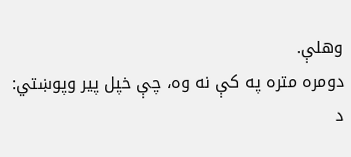وهلې.
دومره متره په کې نه وه، چې خپل پیر وپوښتي:
د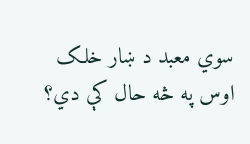سوي معبد د ښار خلک اوس په څه حال کې دي؟